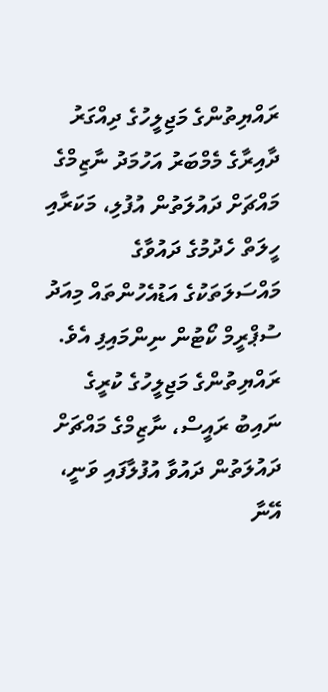ރައްޔިތުންގެ މަޖިލީހުގެ ދިއްގަރު ދާއިރާގެ މެމްބަރު އަހުމަދު ނާޒިމްގެ މައްޗަށް ދައުލަތުން އުފުލި، މަކަރާއި ހީލަތް ހެދުމުގެ ދައުވާގެ މައްސަލަތަކުގެ އަޑުއެހުންތައް މިއަދު ސުޕްރީމް ކޯޓުން ނިންމައިފި އެވެ.
ރައްޔިތުންގެ މަޖިލީހުގެ ކުރީގެ ނައިބު ރައީސް، ނާޒިމްގެ މައްޗަށް ދައުލަތުން ދައުވާ އުފުލާފައި ވަނީ، އޭނާ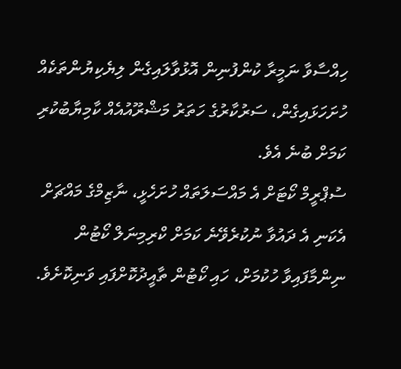ހިއްސާވާ ނަމީރާ ކުންފުނިން އޮޅުވާލައިގެން ލިޔެކިޔުންތަކެއް ހުށަހަޅައިގެން، ސަރުކާރުގެ ހަތަރު މަޝްރޫއުއެއް ކާމިޔާބުކުރި ކަމަށް ބުނެ އެވެ.
ސުޕްރީމް ކޯޓަށް އެ މައްސަލަތައް ހުށަހެޅީ، ނާޒިމްގެ މައްޗަށް އެކަނި އެ ދައުވާ ނުކުރެވޭނެ ކަމަށް ކްރިމިނަލް ކޯޓުން ނިންމާފައިވާ ހުކުމަށް، ހައި ކޯޓުން ތާއީދުކޮށްފައި ވަނިކޮށެވެ.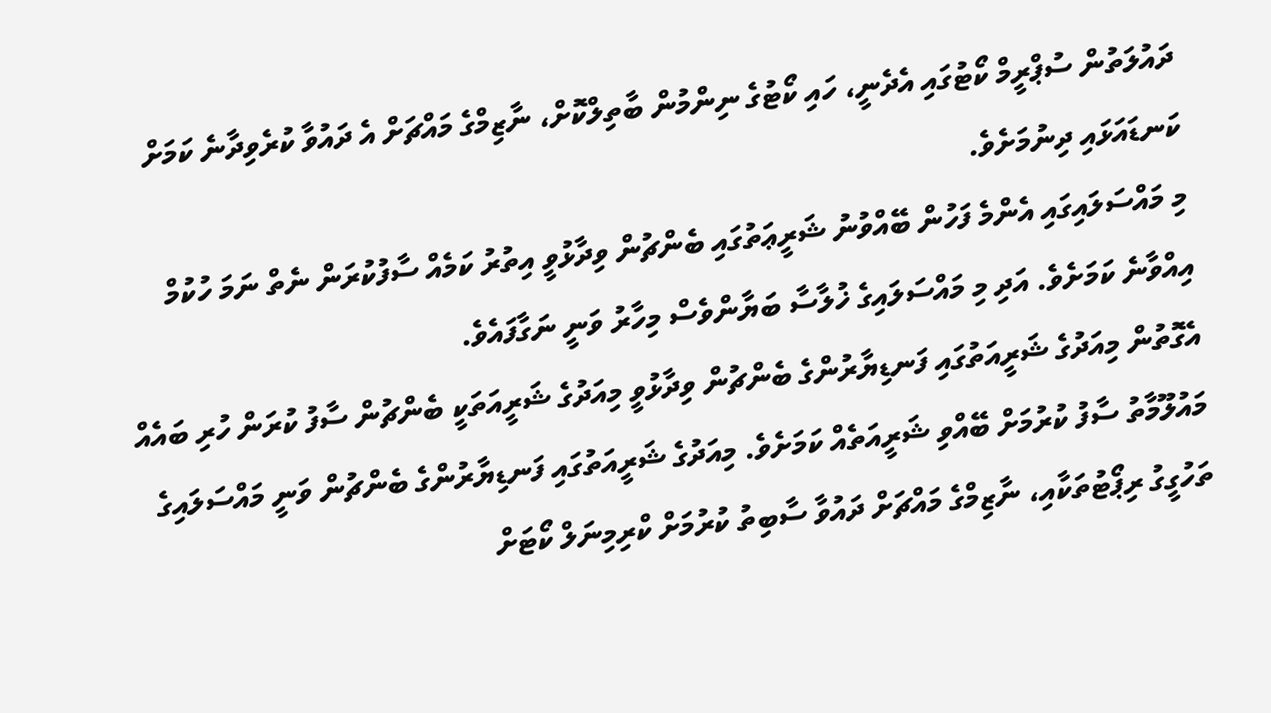ދައުލަތުން ސުޕްރީމް ކޯޓުގައި އެދެނީ، ހައި ކޯޓުގެ ނިންމުން ބާތިލްކޮށް، ނާޒިމްގެ މައްޗަށް އެ ދައުވާ ކުރެވިދާނެ ކަމަށް ކަނޑައަޅައި ދިނުމަށެވެ.
މި މައްސަލައިގައި އެންމެ ފަހުން ބޭއްވުނު ޝަރީޢަތުގައި ބެންޗުން ވިދާޅުވީ އިތުރު ކަމެއް ސާފުކުރަން ނެތް ނަމަ ހުކުމް އިއްވާނެ ކަމަށެވެ. އަދި މި މައްސަލައިގެ ޚުލާސާ ބަޔާންވެސް މިހާރު ވަނީ ނަގާފައެވެ.
އެގޮތުން މިއަދުގެ ޝަރީއަތުގައި ފަނޑިޔާރުންގެ ބެންޗުން ވިދާޅުވީ މިއަދުގެ ޝަރީއަތަކީ ބެންޗުން ސާފު ކުރަން ހުރި ބައެއް މައުލޫމާތު ސާފު ކުރުމަށް ބޭއްވި ޝަރީއަތެއް ކަމަށެވެ. މިއަދުގެ ޝަރީއަތުގައި ފަނޑިޔާރުންގެ ބެންޗުން ވަނީ މައްސަލައިގެ ތަހުގީގު ރިޕޯޓުތަކާއި، ނާޒިމްގެ މައްޗަށް ދައުވާ ސާބިތު ކުރުމަށް ކްރިމިނަލް ކޯޓަށް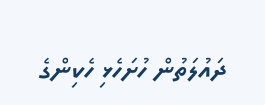ދައުލަތުން ހުށަހެޅި ހެކިންގެ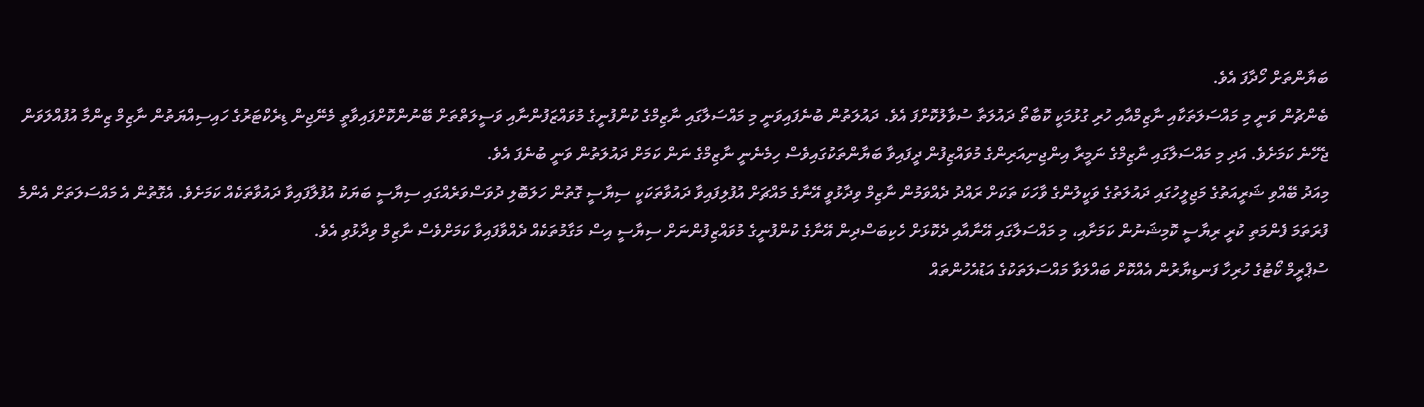ބަޔާންތަށް ހޯދާފަ އެވެ.
ބެންޗުން ވަނީ މި މައްސަލަތަކާއި ނާޒިމްއާއި ހުރި ގުޅުމަކީ ކޮބާތޯ ދައުލަތާ ސުވާލުކޮށްފަ އެވެ. ދައުލަތުން ބުނެފައިވަނީ މި މައްސަލާގައި ނާޒިމްގެ ކުންފުނީގެ މުވައްޒަފުންނާއި ވަސީލަތްތަށް ބޭނުންކޮށްފައިވާތީ މެނޭޖިން ޑިރެކްޓަރުގެ ހައިސިއްޔަތުން ނާޒިމް ޒިންމާ އުފުއްލަވަން ޖެހޭނެ ކަމަށެވެ. އަދި މި މައްސަލާގައި ނާޒިމްގެ ނަމީރާ އިންޖިނިއަރިންގެ މުވައްޒިފުން ދީފައިވާ ބަޔާންތަކުގައިވެސް ހިމެނެނީ ނާޒިމްގެ ނަން ކަމަށް ދައުލަތުން ވަނީ ބުނެފަ އެވެ.
މިއަދު ބޭއްވި ޝަރީއަތުގެ މަޖިލީހުގައި ދައުލަތުގެ ވަކީލުންގެ ވާހަކަ ތަކަށް ރައްދު ދެއްވަމުން ނާޒިމް ވިދާޅުވީ އޭނާގެ މައްޗަށް އުފުލިފައިވާ ދައުވާތަކަކީ ސިޔާސީ ގޮތުން ހަލަބޮލި ދުވަސްވަރެއްގައި ސިޔާސީ ބަޔަކު އުފުލާފައިވާ ދައުވާތަކެއް ކަމަށެވެ. އެގޮތުން އެ މައްސަލަތަށް އެންމެ ފުރަތަމަ ފެންމަތި ކުރީ ރިޔާސީ ކޮމިޝަނުން ކަމަށާއި، މި މައްސަލާގައި އޭނާއާއި ދެކޮޅަށް ހެކިބަސްދިން އޭނާގެ ކުންފުނީގެ މުވައްޒިފުންނަށް ސިޔާސީ އިސް މަގާމުތަކެއް ދެއްވާފައިވާ ކަމަށްވެސް ނާޒިމް ވިދާޅުވި އެވެ.
ސުޕްރީމް ކޯޓުގެ ހުރިހާ ފަނޑިޔާރުން އެއްކޮށް ބައްލަވާ މައްސަލަތަކުގެ އަޑުއެހުންތައް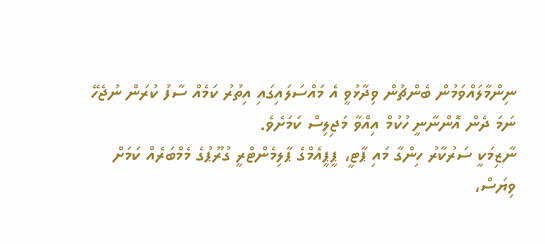ނިންމާލައްވަމުން ބެންޗުން ވިދާޅުވީ އެ މައްސަލައިގައި އިތުރު ކަމެއް ސާފު ކުރަން ނުޖެހޭ ނަމަ ދެން އޮންނާނީ ހުކުމް އިއްވާ މަޖިލިސް ކަމަށެވެ.
ނާޒިމަކީ ސަރުކާރު ހިންގާ މައި ޕާޓީ، ޕީޕީއެމްގެ ޕާލިމެންޓްރީ ގުރޫޕުގެ މެމްބަރެއް ކަމަށް ވިޔަސް،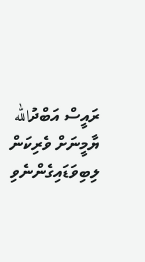ރައީސް އަބްދުالله ޔާމީނަށް ވެރިކަން ލިބިވަޑައިގެންނެވި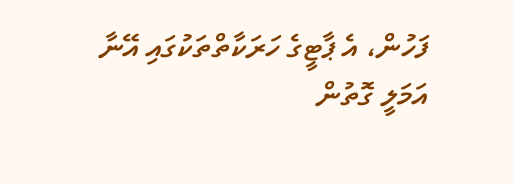ފަހުން، އެ ޕާޓީގެ ހަރަކާތްތަކުގައި އޭނާ އަމަލީ ގޮތުން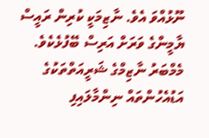ނޫޅުއްވަ އެވެ. ނާޒިމަކީ ކުރިން ރައީސް ޔާމީންގެ ވަރަށް އަރިސް ބޭފުޅެކެވެ.
މެމްބަރު ނާޒިމްގެ ޝަރީއަތްތަކުގެ އަޑުއެހުންތައް ނިންމާލައިފި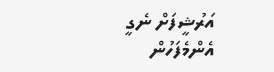އަރުޝީފަށް ނެގީ
އެންމެފަހުން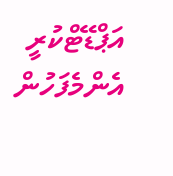އަޕްޑޭޓްކުރީ
އެންމެފަހުން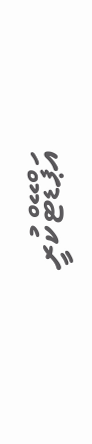އަޕްޑޭޓްކުރީ